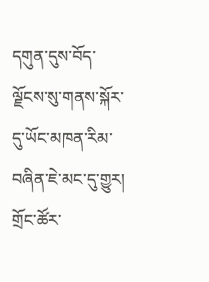དགུན་དུས་བོད་ལྗོངས་སུ་གནས་སྐོར་དུ་ཡོང་མཁན་རིམ་བཞིན་ཇེ་མང་དུ་གྱུར། གྲོང་ཚོར་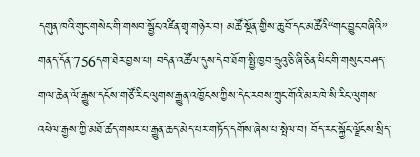དགུན་ཁའི་གུང་གསེང་གི་གསབ་སྦྱོང་འཛིན་གྲྭ་གཉེར་བ། མཚོ་སྔོན་གྱིས་ཆུ་བོ་དང་མཚོའི“གང་བྱུང་བཞིའི” གནད་དོན་756དག་ཐེར་བྱས་པ། བདེན་འཚོལ་དུས་དེབ་ཐོག་སྤྱི་ཁྱབ་ཧྲུའུ་ཅི་ཞི་ཅིན་ཕིང་གི་གསུང་བཤད་གལ་ཆེན་ལོ་རྒྱུས་དངོས་གཙོ་རིང་ལུགས་རྒྱུན་འཁྱོངས་ཀྱིས་དེང་རབས་ཀྲུང་གོའི་མར་ཁེ་སི་རིང་ལུགས་འཕེལ་རྒྱས་ཀྱི་མཐོ་ཚད་གསར་པ་རྒྱུན་ཆད་མེད་པར་གཏོད་དགོས་ཞེས་པ་སྤེལ་བ། བོད་རང་སྐྱོང་ལྗོངས་སྲིད་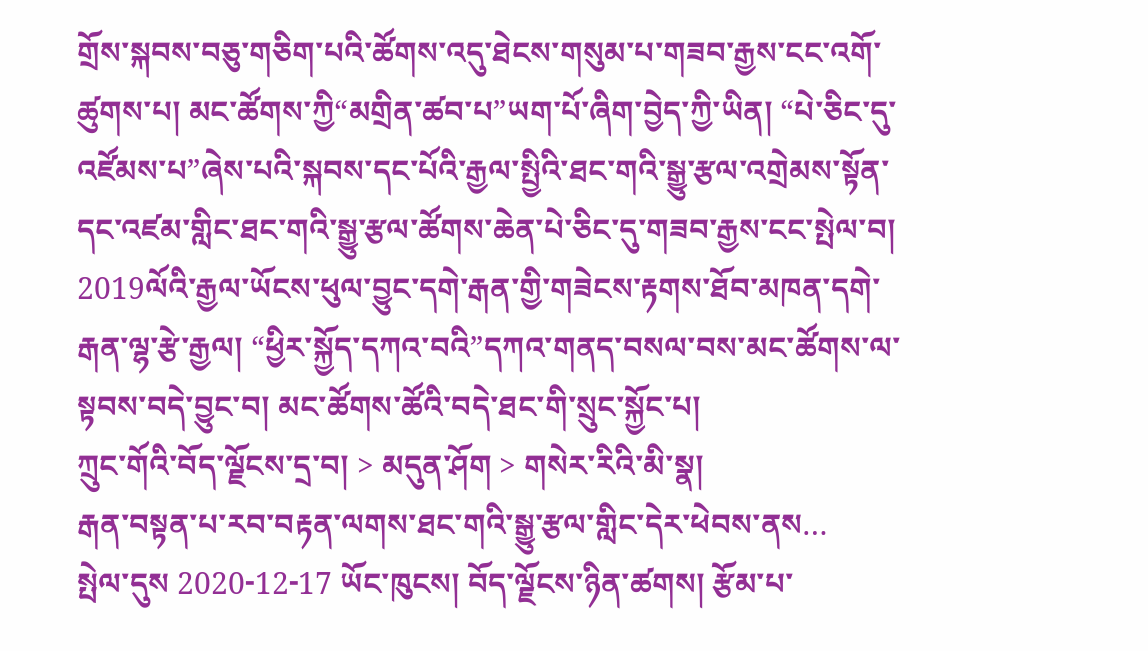གྲོས་སྐབས་བཅུ་གཅིག་པའི་ཚོགས་འདུ་ཐེངས་གསུམ་པ་གཟབ་རྒྱས་ངང་འགོ་ཚུགས་པ། མང་ཚོགས་ཀྱི“མགྲིན་ཚབ་པ”ཡག་པོ་ཞིག་བྱེད་ཀྱི་ཡིན། “པེ་ཅིང་དུ་འཛོམས་པ”ཞེས་པའི་སྐབས་དང་པོའི་རྒྱལ་སྤྱིའི་ཐང་གའི་སྒྱུ་རྩལ་འགྲེམས་སྟོན་དང་འཛམ་གླིང་ཐང་གའི་སྒྱུ་རྩལ་ཚོགས་ཆེན་པེ་ཅིང་དུ་གཟབ་རྒྱས་ངང་སྤེལ་བ། 2019ལོའི་རྒྱལ་ཡོངས་ཕུལ་བྱུང་དགེ་རྒན་གྱི་གཟེངས་རྟགས་ཐོབ་མཁན་དགེ་རྒན་ལྷ་རྩེ་རྒྱལ། “ཕྱིར་སྐྱོད་དཀའ་བའི”དཀའ་གནད་བསལ་བས་མང་ཚོགས་ལ་སྟབས་བདེ་བྱུང་བ། མང་ཚོགས་ཚོའི་བདེ་ཐང་གི་སྲུང་སྐྱོང་པ།
ཀྲུང་གོའི་བོད་ལྗོངས་དྲ་བ། > མདུན་ཤོག > གསེར་རིའི་མི་སྣ།
རྒན་བསྟན་པ་རབ་བརྟན་ལགས་ཐང་གའི་སྒྱུ་རྩལ་གླིང་དེར་ཕེབས་ནས…
སྤེལ་དུས 2020-12-17 ཡོང་ཁུངས། བོད་ལྗོངས་ཉིན་ཚགས། རྩོམ་པ་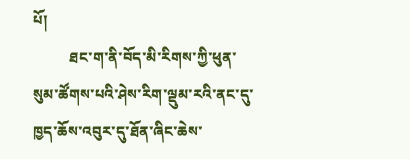པོ།
          ཐང་ག་ནི་བོད་མི་རིགས་ཀྱི་ཕུན་སུམ་ཚོགས་པའི་ཤེས་རིག་ལྡུམ་རའི་ནང་དུ་ཁྱད་ཆོས་འབུར་དུ་ཐོན་ཞིང་ཆེས་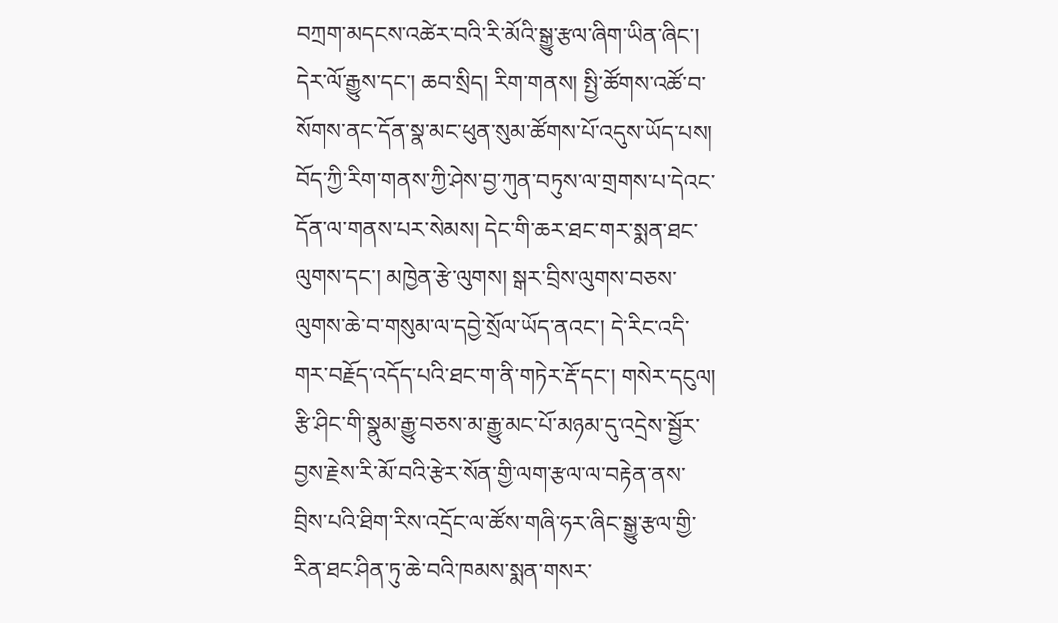བཀྲག་མདངས་འཚེར་བའི་རི་མོའི་སྒྱུ་རྩལ་ཞིག་ཡིན་ཞིང་། དེར་ལོ་རྒྱུས་དང་། ཆབ་སྲིད། རིག་གནས། སྤྱི་ཚོགས་འཚོ་བ་སོགས་ནང་དོན་སྣ་མང་ཕུན་སུམ་ཚོགས་པོ་འདུས་ཡོད་པས། བོད་ཀྱི་རིག་གནས་ཀྱི་ཤེས་བྱ་ཀུན་བཏུས་ལ་གྲགས་པ་དེའང་དོན་ལ་གནས་པར་སེམས། དེང་གི་ཆར་ཐང་གར་སྨན་ཐང་ལུགས་དང་། མཁྱེན་རྩེ་ལུགས། སྒར་བྲིས་ལུགས་བཅས་ལུགས་ཆེ་བ་གསུམ་ལ་དབྱེ་སྲོལ་ཡོད་ནའང་། དེ་རིང་འདི་གར་བརྗོད་འདོད་པའི་ཐང་ག་ནི་གཏེར་རྡོ་དང་། གསེར་དངུལ། རྩི་ཤིང་གི་སྣུམ་རྒྱུ་བཅས་མ་རྒྱུ་མང་པོ་མཉམ་དུ་འདྲེས་སྦྱོར་བྱས་རྗེས་རི་མོ་བའི་རྩེར་སོན་གྱི་ལག་རྩལ་ལ་བརྟེན་ནས་བྲིས་པའི་ཐིག་རིས་འདྲོང་ལ་ཚོས་གཞི་ཧར་ཞིང་སྒྱུ་རྩལ་གྱི་རིན་ཐང་ཤིན་ཏུ་ཆེ་བའི་ཁམས་སྨན་གསར་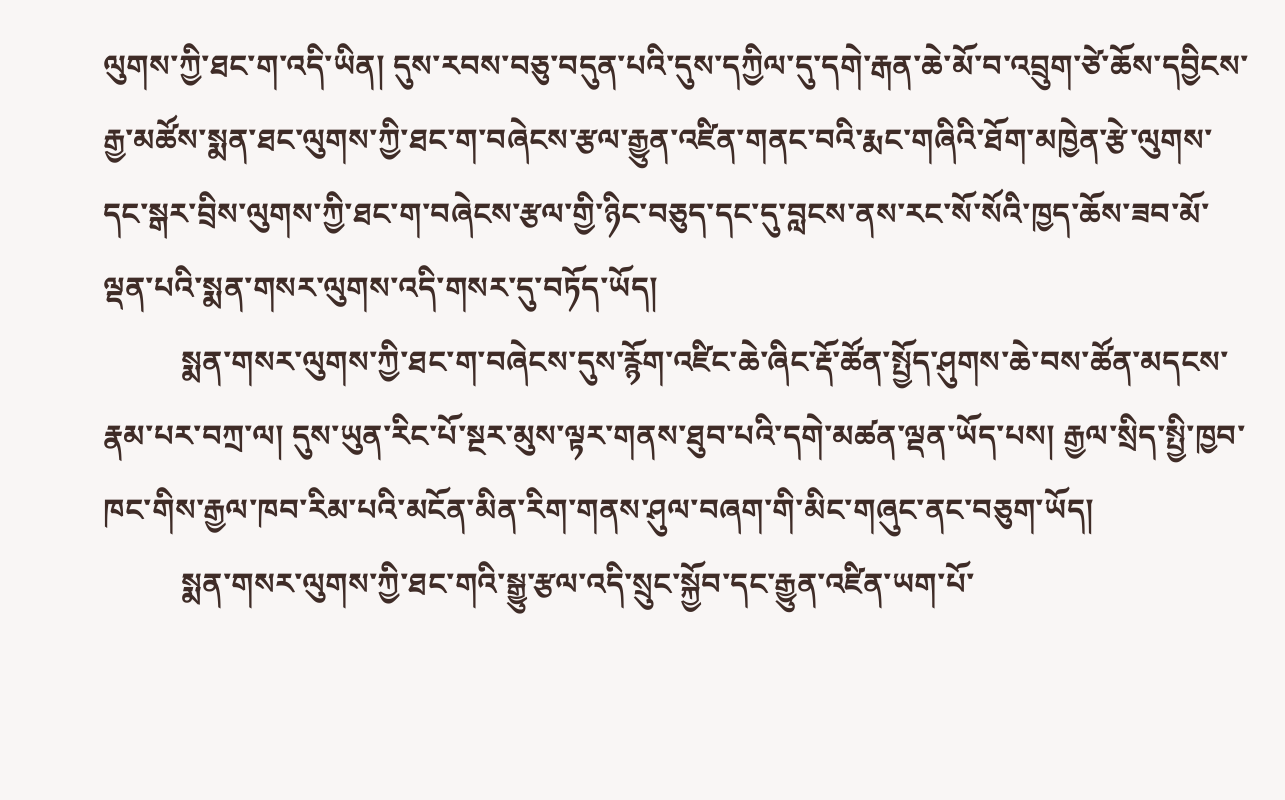ལུགས་ཀྱི་ཐང་ག་འདི་ཡིན། དུས་རབས་བཅུ་བདུན་པའི་དུས་དཀྱིལ་དུ་དགེ་རྒན་ཆེ་མོ་བ་འབྲུག་ཙེ་ཆོས་དབྱིངས་རྒྱ་མཚོས་སྨན་ཐང་ལུགས་ཀྱི་ཐང་ག་བཞེངས་རྩལ་རྒྱུན་འཛིན་གནང་བའི་རྨང་གཞིའི་ཐོག་མཁྱེན་རྩེ་ལུགས་དང་སྒར་བྲིས་ལུགས་ཀྱི་ཐང་ག་བཞེངས་རྩལ་གྱི་ཉིང་བཅུད་དང་དུ་བླངས་ནས་རང་སོ་སོའི་ཁྱད་ཆོས་ཟབ་མོ་ལྡན་པའི་སྨན་གསར་ལུགས་འདི་གསར་དུ་བཏོད་ཡོད།
          སྨན་གསར་ལུགས་ཀྱི་ཐང་ག་བཞེངས་དུས་རྙོག་འཛིང་ཆེ་ཞིང་རྡོ་ཚོན་སྤྱོད་ཤུགས་ཆེ་བས་ཚོན་མདངས་རྣམ་པར་བཀྲ་ལ། དུས་ཡུན་རིང་པོ་སྔར་མུས་ལྟར་གནས་ཐུབ་པའི་དགེ་མཚན་ལྡན་ཡོད་པས། རྒྱལ་སྲིད་སྤྱི་ཁྱབ་ཁང་གིས་རྒྱལ་ཁབ་རིམ་པའི་མངོན་མིན་རིག་གནས་ཤུལ་བཞག་གི་མིང་གཞུང་ནང་བཅུག་ཡོད།
          སྨན་གསར་ལུགས་ཀྱི་ཐང་གའི་སྒྱུ་རྩལ་འདི་སྲུང་སྐྱོབ་དང་རྒྱུན་འཛིན་ཡག་པོ་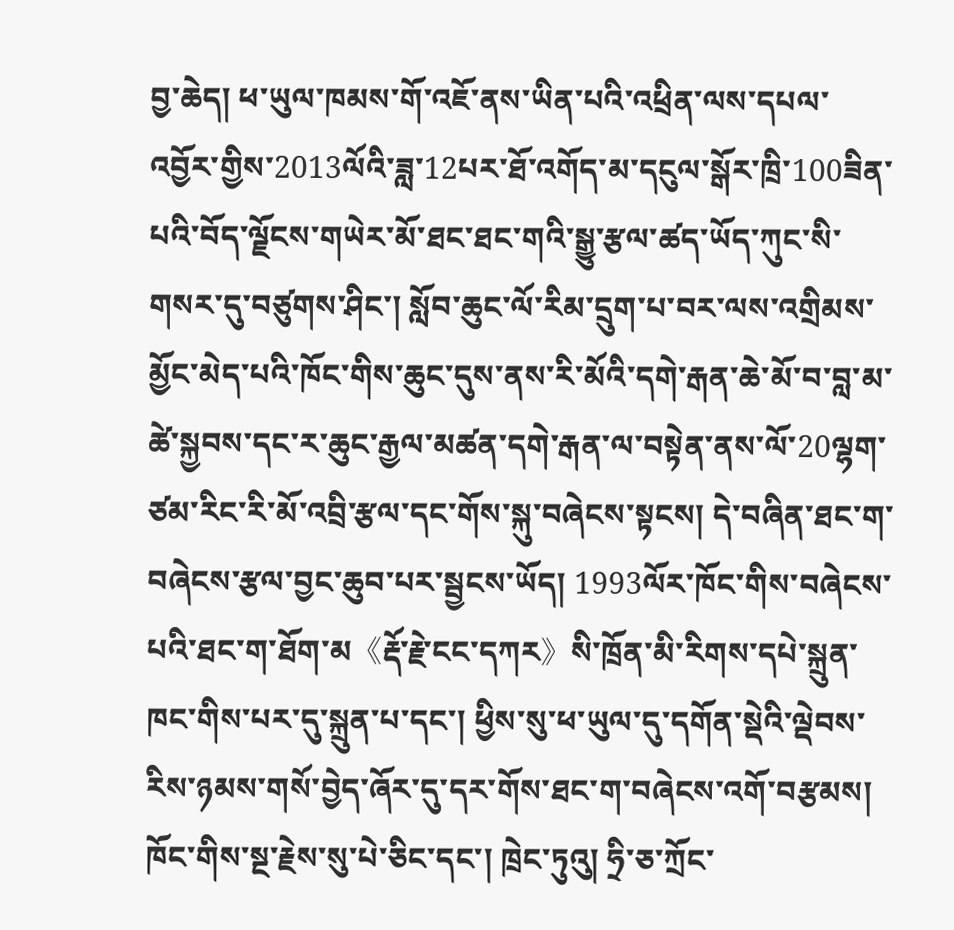བྱ་ཆེད། ཕ་ཡུལ་ཁམས་གོ་འཇོ་ནས་ཡིན་པའི་འཕྲིན་ལས་དཔལ་འབྱོར་གྱིས་2013ལོའི་ཟླ་12པར་ཐོ་འགོད་མ་དངུལ་སྒོར་ཁྲི་100ཟིན་པའི་བོད་ལྗོངས་གཡེར་མོ་ཐང་ཐང་གའི་སྒྱུ་རྩལ་ཚད་ཡོད་ཀུང་སི་གསར་དུ་བཙུགས་ཤིང་། སློབ་ཆུང་ལོ་རིམ་དྲུག་པ་བར་ལས་འགྲིམས་མྱོང་མེད་པའི་ཁོང་གིས་ཆུང་དུས་ནས་རི་མོའི་དགེ་རྒན་ཆེ་མོ་བ་བླ་མ་ཚེ་སྐྱབས་དང་ར་ཆུང་རྒྱལ་མཚན་དགེ་རྒན་ལ་བསྟེན་ནས་ལོ་20ལྷག་ཙམ་རིང་རི་མོ་འབྲི་རྩལ་དང་གོས་སྐུ་བཞེངས་སྟངས། དེ་བཞིན་ཐང་ག་བཞེངས་རྩལ་བྱང་ཆུབ་པར་སྦྱངས་ཡོད། 1993ལོར་ཁོང་གིས་བཞེངས་པའི་ཐང་ག་ཐོག་མ《རྡོ་རྗེ་ངང་དཀར》སི་ཁྲོན་མི་རིགས་དཔེ་སྐྲུན་ཁང་གིས་པར་དུ་སྐྲུན་པ་དང་། ཕྱིས་སུ་ཕ་ཡུལ་དུ་དགོན་སྡེའི་ལྡེབས་རིས་ཉམས་གསོ་བྱེད་ཞོར་དུ་དར་གོས་ཐང་ག་བཞེངས་འགོ་བརྩམས། ཁོང་གིས་སྔ་རྗེས་སུ་པེ་ཅིང་དང་། ཁྲེང་ཏུའུ། ཧྲི་ཅ་ཀྲོང་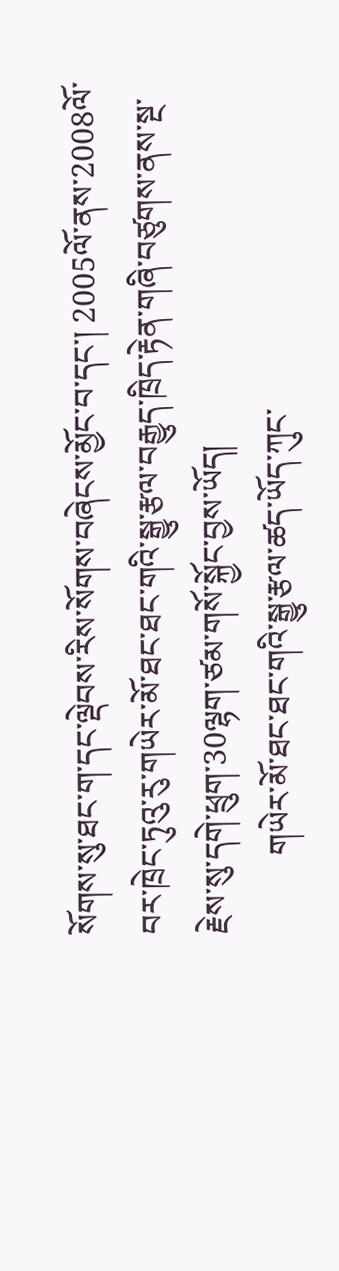སོགས་སུ་ཐང་ག་དང་ལྡེབས་རིས་སོགས་བཞེངས་མྱོང་བ་དང་། 2005ལོ་ནས་2008ལོ་བར་ཁྲེང་ཏུའུ་རུ་གཡེར་མོ་ཐང་ཐང་གའི་སྒྱུ་རྩལ་བརྒྱུད་ཁྲིད་རྟེན་གཞི་བཙུགས་ནས་སྔ་རྗེས་སུ་དགེ་ཕྲུག་30ལྷག་ཙམ་གསོ་སྐྱོང་བྱས་ཡོད།
          གཡེར་མོ་ཐང་ཐང་གའི་སྒྱུ་རྩལ་ཚད་ཡོད་ཀུང་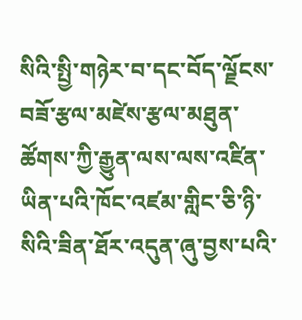སིའི་སྤྱི་གཉེར་བ་དང་བོད་ལྗོངས་བཟོ་རྩལ་མཛེས་རྩལ་མཐུན་ཚོགས་ཀྱི་རྒྱུན་ལས་ལས་འཛིན་ཡིན་པའི་ཁོང་འཛམ་གླིང་ཅི་ཉི་སིའི་ཟིན་ཐོར་འདུན་ཞུ་བྱས་པའི་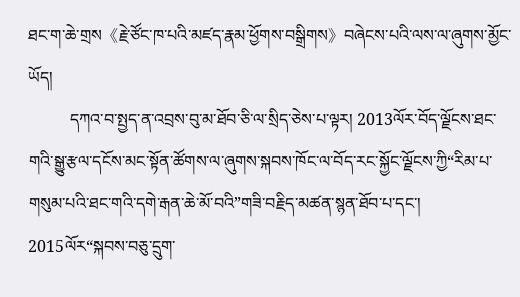ཐང་ག་ཆེ་གྲས《རྗེ་ཙོང་ཁ་པའི་མཛད་རྣམ་ཕྱོགས་བསྒྲིགས》བཞེངས་པའི་ལས་ལ་ཞུགས་མྱོང་ཡོད།
          དཀའ་བ་སྤྱད་ན་འབྲས་བུ་མ་ཐོབ་ཅི་ལ་སྲིད་ཅེས་པ་ལྟར། 2013ལོར་བོད་ལྗོངས་ཐང་གའི་སྒྱུ་རྩལ་དངོས་མང་སྟོན་ཚོགས་ལ་ཞུགས་སྐབས་ཁོང་ལ་བོད་རང་སྐྱོང་ལྗོངས་ཀྱི“རིམ་པ་གསུམ་པའི་ཐང་གའི་དགེ་རྒན་ཆེ་མོ་བའི”གཟི་བརྗིད་མཚན་སྙན་ཐོབ་པ་དང་། 2015ལོར“སྐབས་བཅུ་དྲུག་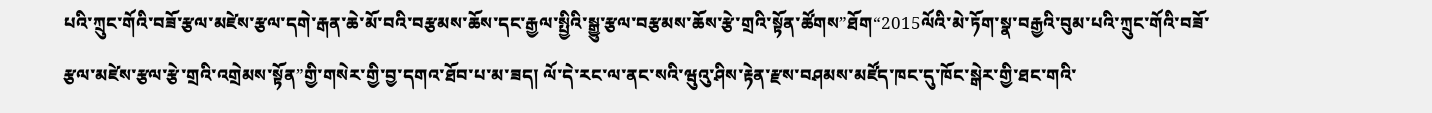པའི་ཀྲུང་གོའི་བཟོ་རྩལ་མཛེས་རྩལ་དགེ་རྒན་ཆེ་མོ་བའི་བརྩམས་ཆོས་དང་རྒྱལ་སྤྱིའི་སྒྱུ་རྩལ་བརྩམས་ཆོས་རྩེ་གྲའི་སྟོན་ཚོགས”ཐོག“2015ལོའི་མེ་ཏོག་སྣ་བརྒྱའི་བུམ་པའི་ཀྲུང་གོའི་བཟོ་རྩལ་མཛེས་རྩལ་རྩེ་གྲའི་འགྲེམས་སྟོན”གྱི་གསེར་གྱི་བྱ་དགའ་ཐོབ་པ་མ་ཟད། ལོ་དེ་རང་ལ་ནང་སའི་ཝུའུ་ཤིས་རྟེན་རྫས་བཤམས་མཛོད་ཁང་དུ་ཁོང་སྒེར་གྱི་ཐང་གའི་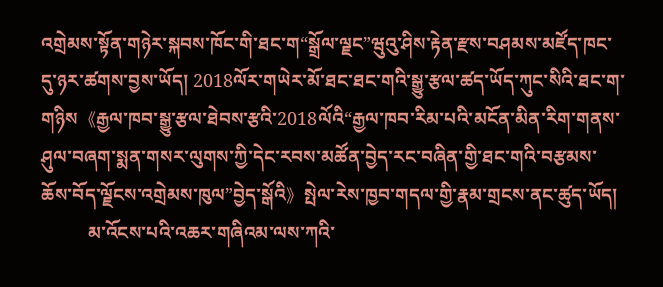འགྲེམས་སྟོན་གཉེར་སྐབས་ཁོང་གི་ཐང་ག“སྒྲོལ་ལྗང”ཝུའུ་ཤིས་རྟེན་རྫས་བཤམས་མཛོད་ཁང་དུ་ཉར་ཚགས་བྱས་ཡོད། 2018ལོར་གཡེར་མོ་ཐང་ཐང་གའི་སྒྱུ་རྩལ་ཚད་ཡོད་ཀུང་སིའི་ཐང་ག་གཉིས《རྒྱལ་ཁབ་སྒྱུ་རྩལ་ཐེབས་རྩའི་2018ལོའི“རྒྱལ་ཁབ་རིམ་པའི་མངོན་མིན་རིག་གནས་ཤུལ་བཞག་སྨན་གསར་ལུགས་ཀྱི་དེང་རབས་མཚོན་བྱེད་རང་བཞིན་གྱི་ཐང་གའི་བརྩམས་ཆོས་བོད་ལྗོངས་འགྲེམས་ཁུལ”བྱེད་སྒོའི》སྤེལ་རེས་ཁྱབ་གདལ་གྱི་རྣམ་གྲངས་ནང་ཚུད་ཡོད།
          མ་འོངས་པའི་འཆར་གཞིའམ་ལས་ཀའི་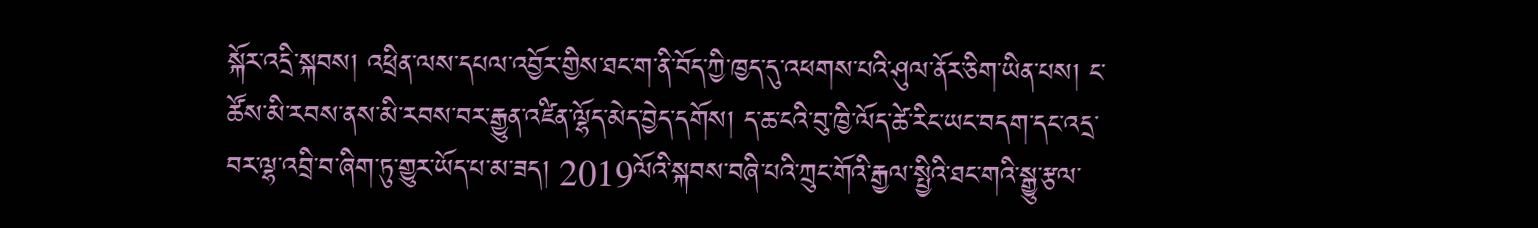སྐོར་འདྲི་སྐབས། འཕྲིན་ལས་དཔལ་འབྱོར་གྱིས་ཐང་ག་ནི་བོད་ཀྱི་ཁྱད་དུ་འཕགས་པའི་ཤུལ་ནོར་ཅིག་ཡིན་པས། ང་ཚོས་མི་རབས་ནས་མི་རབས་བར་རྒྱུན་འཛིན་ལྷོད་མེད་བྱེད་དགོས། ད་ཆ་ངའི་བུ་ཁྱི་ལོད་ཚེ་རིང་ཡང་བདག་དང་འདྲ་བར་ལྷ་འབྲི་བ་ཞིག་ཏུ་གྱུར་ཡོད་པ་མ་ཟད། 2019ལོའི་སྐབས་བཞི་པའི་ཀྲུང་གོའི་རྒྱལ་སྤྱིའི་ཐང་གའི་སྒྱུ་རྩལ་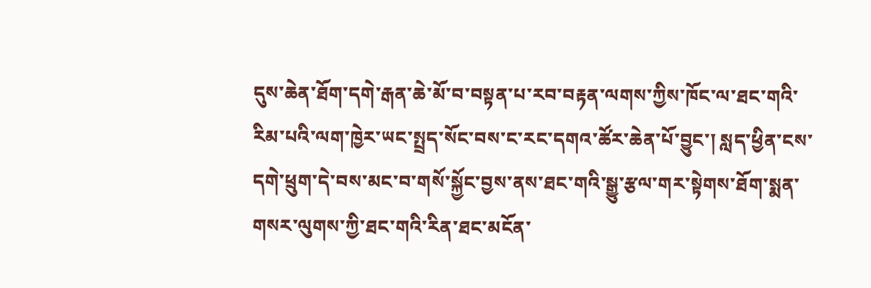དུས་ཆེན་ཐོག་དགེ་རྒན་ཆེ་མོ་བ་བསྟན་པ་རབ་བརྟན་ལགས་ཀྱིས་ཁོང་ལ་ཐང་གའི་རིམ་པའི་ལག་ཁྱེར་ཡང་སྤྲད་སོང་བས་ང་རང་དགའ་ཚོར་ཆེན་པོ་བྱུང་། སླད་ཕྱིན་ངས་དགེ་ཕྲུག་དེ་བས་མང་བ་གསོ་སྐྱོང་བྱས་ནས་ཐང་གའི་སྒྱུ་རྩལ་གར་སྟེགས་ཐོག་སྨན་གསར་ལུགས་ཀྱི་ཐང་གའི་རིན་ཐང་མངོན་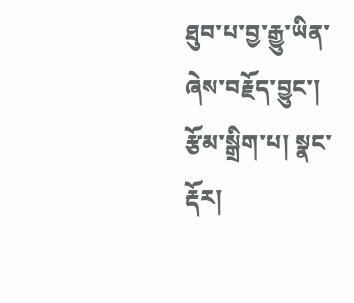ཐུབ་པ་བྱ་རྒྱུ་ཡིན་ཞེས་བརྗོད་བྱུང་།
རྩོམ་སྒྲིག་པ། སྣང་རྡོར།